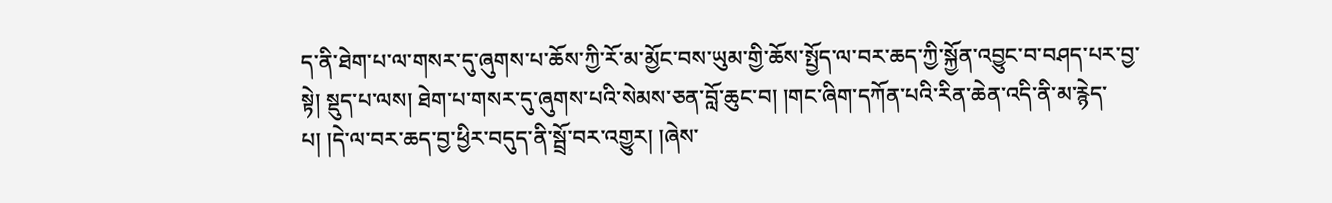ད་ནི་ཐེག་པ་ལ་གསར་དུ་ཞུགས་པ་ཆོས་ཀྱི་རོ་མ་མྱོང་བས་ཡུམ་གྱི་ཆོས་སྤྱོད་ལ་བར་ཆད་ཀྱི་སྐྱོན་འབྱུང་བ་བཤད་པར་བྱ་སྟེ། སྡུད་པ་ལས། ཐེག་པ་གསར་དུ་ཞུགས་པའི་སེམས་ཅན་བློ་ཆུང་བ། །གང་ཞིག་དཀོན་པའི་རིན་ཆེན་འདི་ནི་མ་རྙེད་པ། །དེ་ལ་བར་ཆད་བྱ་ཕྱིར་བདུད་ནི་སྦྲོ་བར་འགྱུར། །ཞེས་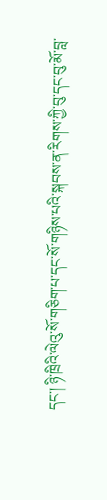དང་། ཉི་ཁྲིའི་ལེའུ་སོ་གཅིག་པ་དང་སོ་གཉིས་པའི་སྐབས་ན་རིགས་ཀྱི་བུ་དང་བུ་མོ་བླ་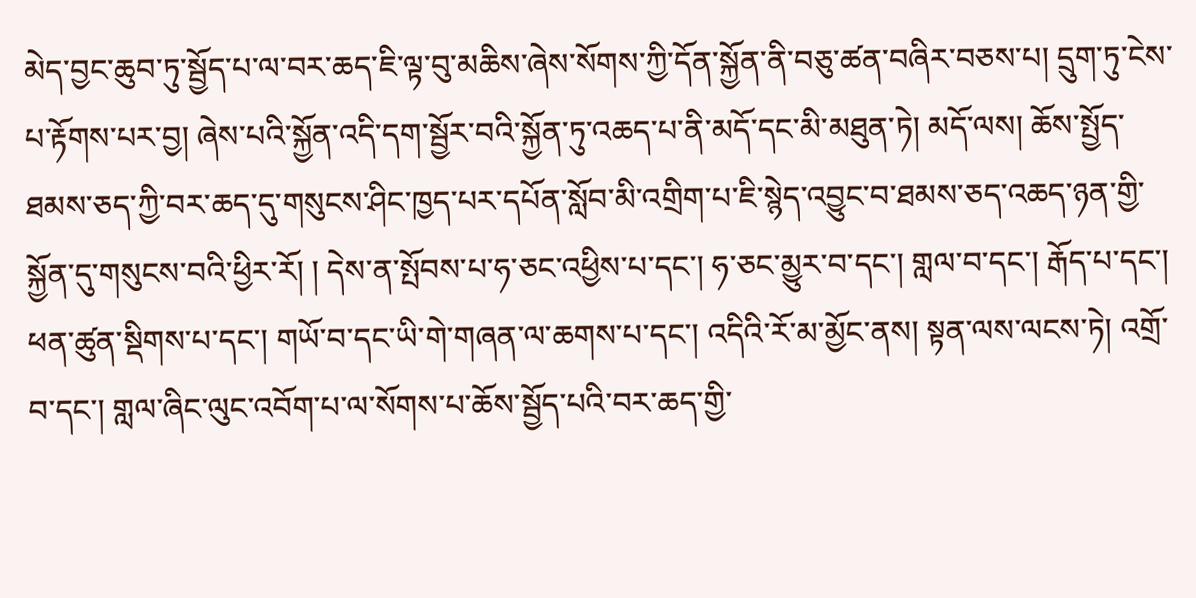མེད་བྱང་ཆུབ་ཏུ་སྦྱོད་པ་ལ་བར་ཆད་ཇི་ལྟ་བུ་མཆིས་ཞེས་སོགས་ཀྱི་དོན་སྐྱོན་ནི་བཅུ་ཚན་བཞིར་བཅས་པ། དྲུག་ཏུ་ངེས་པ་རྟོགས་པར་བྱ། ཞེས་པའི་སྐྱོན་འདི་དག་སྦྱོར་བའི་སྐྱོན་ཏུ་འཆད་པ་ནི་མདོ་དང་མི་མཐུན་ཏེ། མདོ་ལས། ཆོས་སྤྱོད་ཐམས་ཅད་ཀྱི་བར་ཆད་དུ་གསུངས་ཤིང་ཁྱད་པར་དཔོན་སློབ་མི་འགྲིག་པ་ཇི་སྙེད་འབྱུང་བ་ཐམས་ཅད་འཆད་ཉན་གྱི་སྐྱོན་དུ་གསུངས་བའི་ཕྱིར་རོ། ། དེས་ན་སྤོབས་པ་ཧ་ཅང་འཕྱིས་པ་དང་། ཧ་ཅང་མྱུར་བ་དང་། གླལ་བ་དང་། རྒོད་པ་དང་། ཕན་ཚུན་སྡིགས་པ་དང་། གཡོ་བ་དང་ཡི་གེ་གཞན་ལ་ཆགས་པ་དང་། འདིའི་རོ་མ་མྱོང་ནས། སྟན་ལས་ལངས་ཏེ། འགྲོ་བ་དང་། གླལ་ཞིང་ལུང་འབོག་པ་ལ་སོགས་པ་ཆོས་སྦྱོད་པའི་བར་ཆད་གྱི་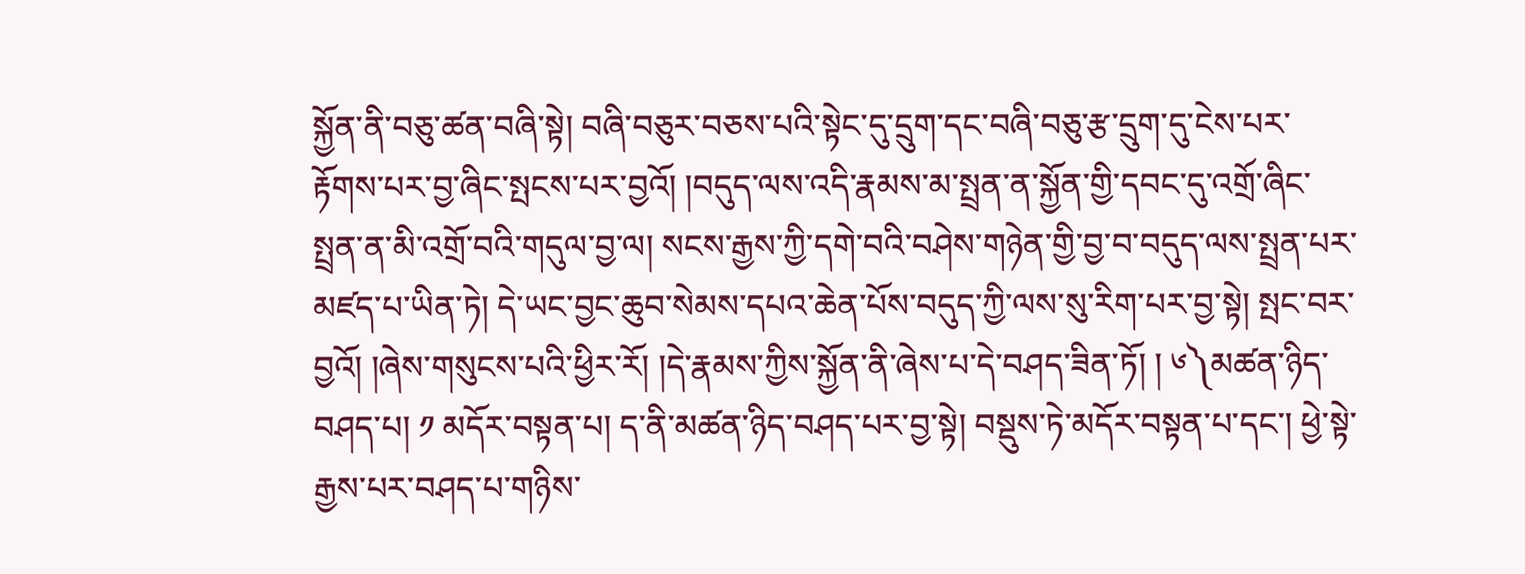སྐྱོན་ནི་བཅུ་ཚན་བཞི་སྟེ། བཞི་བཅུར་བཅས་པའི་སྟེང་དུ་དྲུག་དང་བཞི་བཅུ་རྩ་དྲུག་དུ་ངེས་པར་རྟོགས་པར་བྱ་ཞིང་སྤངས་པར་བྱའོ། །བདུད་ལས་འདི་རྣམས་མ་སྤྲན་ན་སྐྱོན་གྱི་དབང་དུ་འགྲོ་ཞིང་སྤྲན་ན་མི་འགྲོ་བའི་གདུལ་བྱ་ལ། སངས་རྒྱས་ཀྱི་དགེ་བའི་བཤེས་གཉེན་གྱི་བྱ་བ་བདུད་ལས་སྤྲན་པར་མཛད་པ་ཡིན་ཏེ། དེ་ཡང་བྱང་ཆུབ་སེམས་དཔའ་ཆེན་པོས་བདུད་ཀྱི་ལས་སུ་རིག་པར་བྱ་སྟེ། སྤང་བར་བྱའོ། །ཞེས་གསུངས་པའི་ཕྱིར་རོ། །དེ་རྣམས་ཀྱིས་སྐྱོན་ནི་ཞེས་པ་དེ་བཤད་ཟིན་ཏོ། ། ༦༽མཚན་ཉིད་བཤད་པ། ༡ མདོར་བསྟན་པ། ད་ནི་མཚན་ཉིད་བཤད་པར་བྱ་སྟེ། བསྡུས་ཏེ་མདོར་བསྟན་པ་དང་། ཕྱེ་སྟེ་རྒྱས་པར་བཤད་པ་གཉིས་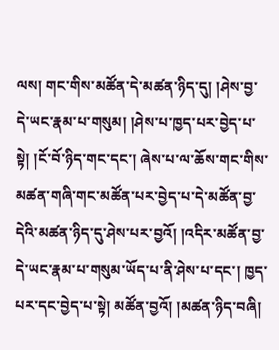ལས། གང་གིས་མཚོན་དེ་མཚན་ཉིད་དུ། །ཤེས་བྱ་དེ་ཡང་རྣམ་པ་གསུམ། །ཤེས་པ་ཁྱད་པར་བྱེད་པ་སྟེ། །ངོ་བོ་ཉིད་གང་དང་། ཞེས་པ་ལ་ཆོས་གང་གིས་མཚན་གཞི་གང་མཚོན་པར་བྱེད་པ་དེ་མཚོན་བྱ་དེའི་མཚན་ཉིད་དུ་ཤེས་པར་བྱའོ། །འདིར་མཚོན་བྱ་དེ་ཡང་རྣམ་པ་གསུམ་ཡོད་པ་ནི་ཤེས་པ་དང་། ཁྱད་པར་དང་བྱེད་པ་སྟེ། མཚོན་བྱའོ། །མཚན་ཉིད་བཞི།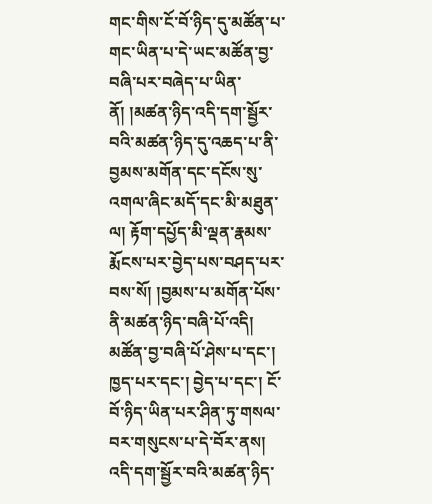གང་གིས་ངོ་བོ་ཉིད་དུ་མཚོན་པ་གང་ཡིན་པ་དེ་ཡང་མཚོན་བྱ་བཞི་པར་བཞེད་པ་ཡིན་ནོ། །མཚན་ཉིད་འདི་དག་སྦྱོར་བའི་མཚན་ཉིད་དུ་འཆད་པ་ནི་བྱམས་མགོན་དང་དངོས་སུ་འགལ་ཞིང་མདོ་དང་མི་མཐུན་ལ། རྟོག་དཔྱོད་མི་ལྡན་རྣམས་རྨོངས་པར་བྱེད་པས་བཤད་པར་བས་སོ། །བྱམས་པ་མགོན་པོས་ནི་མཚན་ཉིད་བཞི་པོ་འདི། མཚོན་བྱ་བཞི་པོ་ཤེས་པ་དང་། ཁྱད་པར་དང་། བྱེད་པ་དང་། ངོ་བོ་ཉིད་ཡིན་པར་ཤིན་ཏུ་གསལ་བར་གསུངས་པ་དེ་བོར་ནས། འདི་དག་སྦྱོར་བའི་མཚན་ཉིད་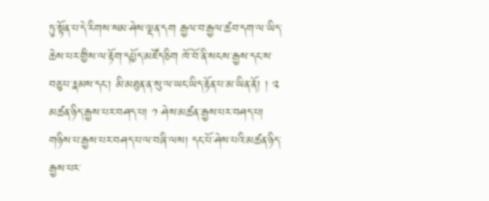ཏུ་སྟོན་པ་དེ་རིགས་སམ་ཤེས་ལྡན་དག རྒྱལ་བ་རྒྱལ་ཚབ་དག་ལ་ཡིད་ཆེས་པར་གྱིས་ལ་རྟོག་དཔྱོད་མཛོད་ཅིག ཁོ་བོ་ནི་སངས་རྒྱས་དང་ས་བཅུ་པ་རྣམས་དང་། མི་མཐུན་ན་སུ་ལ་ཡང་ཡིད་རྟོན་པ་མ་ཡིན་ནོ། ། ༢ མཚན་ཉིད་རྒྱས་པར་བཤད་པ། ༡ ཤེས་མཚན་རྒྱས་པར་བཤད་པ། གཉིས་པ་རྒྱས་པར་བཤད་པ་ལ་བཞི་ལས། དང་པོ་ཤེས་པའི་མཚན་ཉིད་རྒྱས་པར་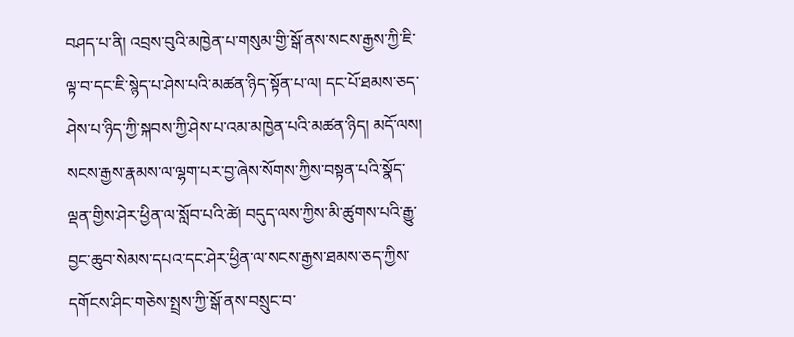བཤད་པ་ནི། འབྲས་བུའི་མཁྱེན་པ་གསུམ་གྱི་སྒོ་ནས་སངས་རྒྱས་ཀྱི་ཇི་ལྟ་བ་དང་ཇི་སྙེད་པ་ཤེས་པའི་མཚན་ཉིད་སྟོན་པ་ལ། དང་པོ་ཐམས་ཅད་ཤེས་པ་ཉིད་ཀྱི་སྐབས་ཀྱི་ཤེས་པ་འམ་མཁྱེན་པའི་མཚན་ཉིད། མདོ་ལས། སངས་རྒྱས་རྣམས་ལ་ལྷག་པར་བྱ་ཞེས་སོགས་ཀྱིས་བསྟན་པའི་སྣོད་ལྡན་གྱིས་ཤེར་ཕྱིན་ལ་སློབ་པའི་ཚེ། བདུད་ལས་ཀྱིས་མི་ཚུགས་པའི་རྒྱུ་བྱང་ཆུབ་སེམས་དཔའ་དང་ཤེར་ཕྱིན་ལ་སངས་རྒྱས་ཐམས་ཅད་ཀྱིས་དགོངས་ཤིང་གཅེས་སྤྲས་ཀྱི་སྒོ་ནས་བསྲུང་བ་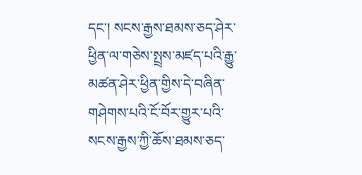དང་། སངས་རྒྱས་ཐམས་ཅད་ཤེར་ཕྱིན་ལ་གཅེས་སྤྲས་མཛད་པའི་རྒྱུ་མཚན་ཤེར་ཕྱིན་གྱིས་དེ་བཞིན་གཤེགས་པའི་ངོ་བོར་གྱུར་པའི་སངས་རྒྱས་ཀྱི་ཆོས་ཐམས་ཅད་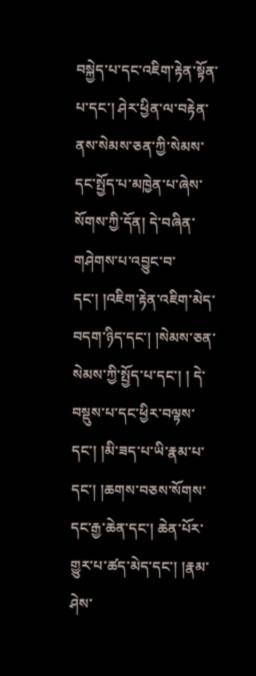བསྐྱེད་པ་དང་འཇིག་རྟེན་སྟོན་པ་དང་། ཤེར་ཕྱིན་ལ་བརྟེན་ནས་སེམས་ཅན་ཀྱི་སེམས་དང་སྤྱོད་པ་མཁྱེན་པ་ཞེས་སོགས་ཀྱི་དོན། དེ་བཞིན་གཤེགས་པ་འབྱུང་བ་དང་། །འཇིག་རྟེན་འཇིག་མེད་བདག་ཉིད་དང་། །སེམས་ཅན་སེམས་ཀྱི་སྤྱོད་པ་དང་། ། དེ་བསྡུས་པ་དང་ཕྱིར་བལྟས་དང་། །མི་ཟད་པ་ཡི་རྣམ་པ་དང་། །ཆགས་བཅས་སོགས་དང་རྒྱ་ཆེན་དང་། ཆེན་པོར་གྱུར་པ་ཚད་མེད་དང་། །རྣམ་ཤེས་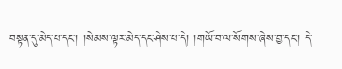བསྟན་དུ་མེད་པ་དང་། །སེམས་ལྟར་མེད་དང་ཤེས་པ་དེ། །གཡོ་བ་ལ་སོགས་ཞེས་བྱ་དང་། དེ་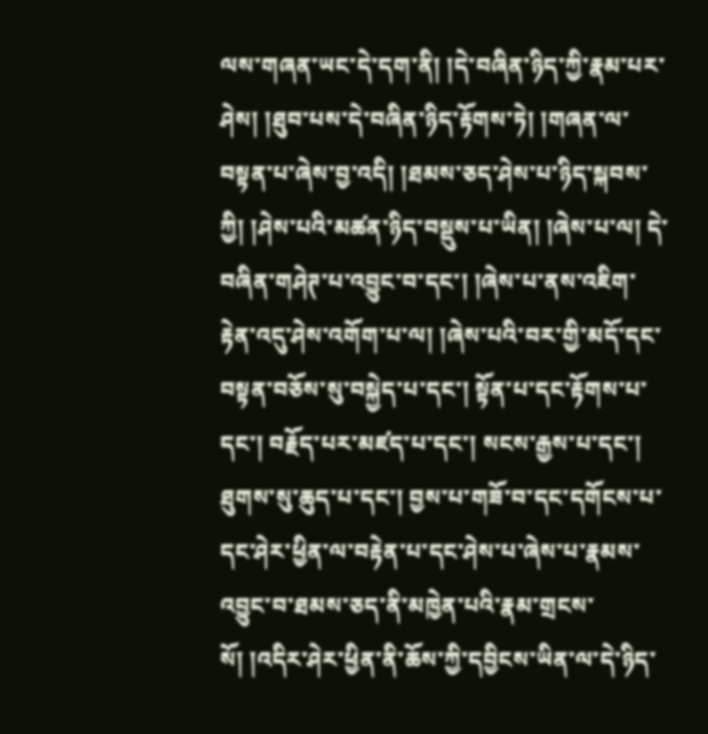ལས་གཞན་ཡང་དེ་དག་ནི། །དེ་བཞིན་ཉིད་ཀྱི་རྣམ་པར་ཤེས། །ཐུབ་པས་དེ་བཞིན་ཉིད་རྟོགས་ཏེ། །གཞན་ལ་བསྟན་པ་ཞེས་བྱ་འདི། །ཐམས་ཅད་ཤེས་པ་ཉིད་སྐབས་ཀྱི། །ཤེས་པའི་མཚན་ཉིད་བསྡུས་པ་ཡིན། །ཞེས་པ་ལ། དེ་བཞིན་གཤེཊ་པ་འབྱུང་བ་དང་། །ཞེས་པ་ནས་འཇིག་རྟེན་འདུ་ཤེས་འགོག་པ་ལ། །ཞེས་པའི་བར་གྱི་མདོ་དང་བསྟན་བཅོས་སུ་བསྐྱེད་པ་དང་། སྟོན་པ་དང་རྟོགས་པ་དང་། བརྗོད་པར་མཛད་པ་དང་། སངས་རྒྱས་པ་དང་། ཐུགས་སུ་ཆུད་པ་དང་། བྱས་པ་གཟོ་བ་དང་དགོངས་པ་དང་ཤེར་ཕྱིན་ལ་བརྟེན་པ་དང་ཤེས་པ་ཞེས་པ་རྣམས་འབྱུང་བ་ཐམས་ཅད་ནི་མཁྱེན་པའི་རྣམ་གྲངས་སོ། །འདིར་ཤེར་ཕྱིན་ནི་ཆོས་ཀྱི་དབྱིངས་ཡིན་ལ་དེ་ཉིད་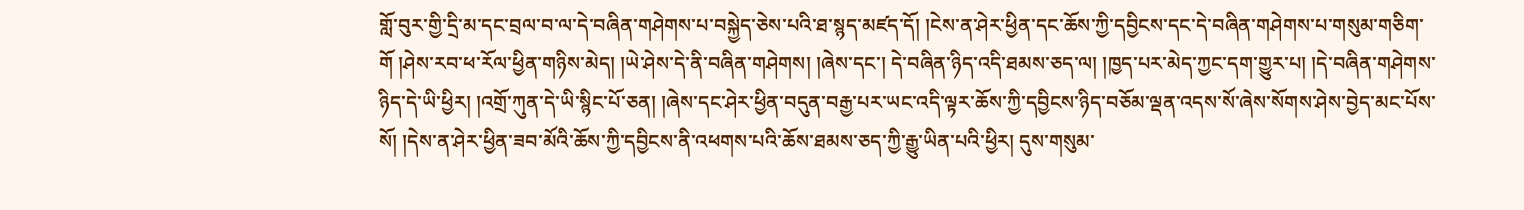གློ་བུར་གྱི་དྲི་མ་དང་བྲལ་བ་ལ་དེ་བཞིན་གཤེགས་པ་བསྐྱེད་ཅེས་པའི་ཐ་སྙད་མཛད་དོ། །ངེས་ན་ཤེར་ཕྱིན་དང་ཆོས་ཀྱི་དབྱིངས་དང་དེ་བཞིན་གཤེགས་པ་གསུམ་གཅིག་གོ །ཤེས་རབ་ཕ་རོལ་ཕྱིན་གཉིས་མེད། །ཡེ་ཤེས་དེ་ནི་བཞིན་གཤེགས། །ཞེས་དང་། དེ་བཞིན་ཉིད་འདི་ཐམས་ཅད་ལ། །ཁྱད་པར་མེད་ཀྱང་དག་གྱུར་པ། །དེ་བཞིན་གཤེགས་ཉིད་དེ་ཡི་ཕྱིར། །འགྲོ་ཀུན་དེ་ཡི་སྙིང་པོ་ཅན། །ཞེས་དང་ཤེར་ཕྱིན་བདུན་བརྒྱ་པར་ཡང་འདི་ལྟར་ཆོས་ཀྱི་དབྱིངས་ཉིད་བཅོམ་ལྡན་འདས་སོ་ཞེས་སོགས་ཤེས་བྱེད་མང་པོས་སོ། །དེས་ན་ཤེར་ཕྱིན་ཟབ་མོའི་ཆོས་ཀྱི་དབྱིངས་ནི་འཕགས་པའི་ཆོས་ཐམས་ཅད་ཀྱི་རྒྱུ་ཡིན་པའི་ཕྱིར། དུས་གསུམ་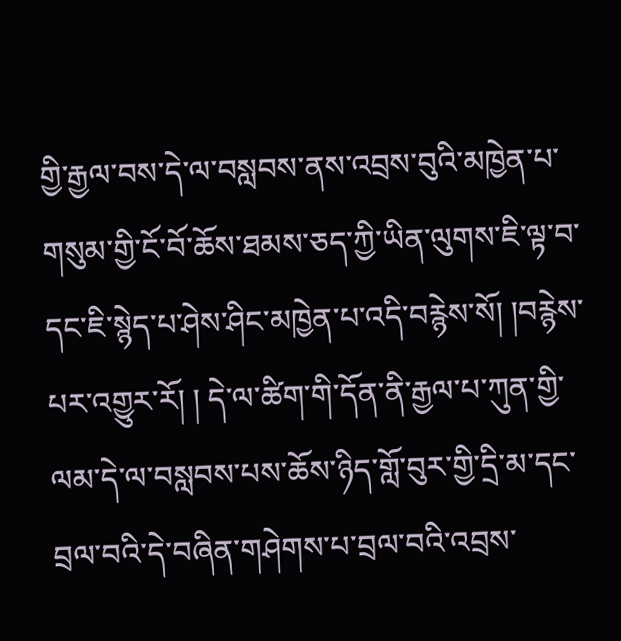གྱི་རྒྱལ་བས་དེ་ལ་བསླབས་ནས་འབྲས་བུའི་མཁྱེན་པ་གསུམ་གྱི་ངོ་བོ་ཆོས་ཐམས་ཅད་ཀྱི་ཡིན་ལུགས་ཇི་ལྟ་བ་དང་ཇི་སྙེད་པ་ཤེས་ཤིང་མཁྱེན་པ་འདི་བརྙེས་སོ། །བརྙེས་པར་འགྱུར་རོ། ། དེ་ལ་ཚིག་གི་དོན་ནི་རྒྱལ་པ་ཀུན་གྱི་ལམ་དེ་ལ་བསླབས་པས་ཆོས་ཉིད་གློ་བུར་གྱི་དྲི་མ་དང་བྲལ་བའི་དེ་བཞིན་གཤེགས་པ་བྲལ་བའི་འབྲས་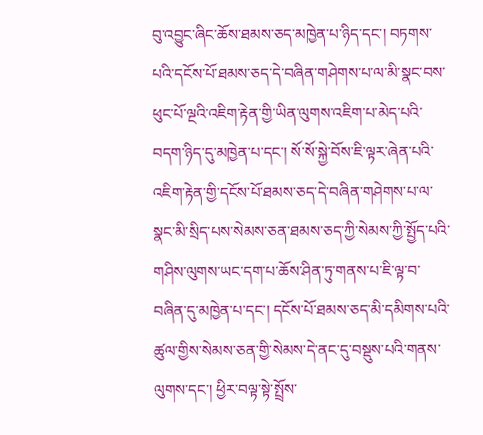བུ་འབྱུང་ཞིང་ཆོས་ཐམས་ཅད་མཁྱེན་པ་ཉིད་དང་། བཏགས་པའི་དངོས་པོ་ཐམས་ཅད་དེ་བཞིན་གཤེགས་པ་ལ་མི་སྣང་བས་ཕུང་པོ་ལྔའི་འཇིག་རྟེན་གྱི་ཡིན་ལུགས་འཇིག་པ་མེད་པའི་བདག་ཉིད་དུ་མཁྱེན་པ་དང་། སོ་སོ་སྐྱེ་བོས་ཇི་ལྟར་ཞེན་པའི་འཇིག་རྟེན་གྱི་དངོས་པོ་ཐམས་ཅད་དེ་བཞིན་གཤེགས་པ་ལ་སྣང་མི་སྲིད་པས་སེམས་ཅན་ཐམས་ཅད་ཀྱི་སེམས་ཀྱི་སྤྱོད་པའི་གཤིས་ལུགས་ཡང་དག་པ་ཆོས་ཤིན་ཏུ་གནས་པ་ཇི་ལྟ་བ་བཞིན་དུ་མཁྱེན་པ་དང་། དངོས་པོ་ཐམས་ཅད་མི་དམིགས་པའི་ཚུལ་གྱིས་སེམས་ཅན་གྱི་སེམས་དེ་ནང་དུ་བསྡུས་པའི་གནས་ལུགས་དང་། ཕྱིར་བལྟ་སྟེ་སྤྲོས་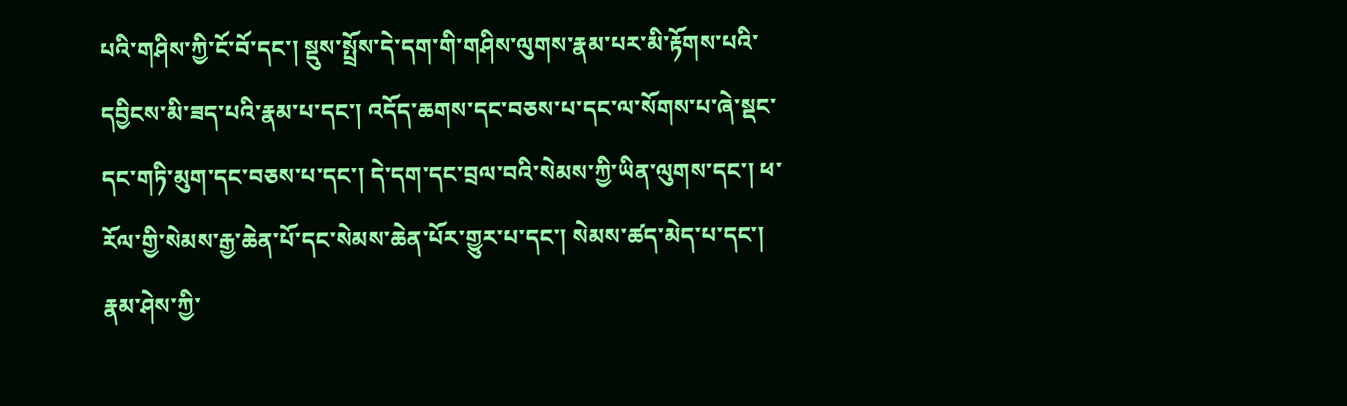པའི་གཤིས་ཀྱི་ངོ་བོ་དང་། སྡུས་སྤྲོས་དེ་དག་གི་གཤིས་ལུགས་རྣམ་པར་མི་རྟོགས་པའི་དབྱིངས་མི་ཟད་པའི་རྣམ་པ་དང་། འདོད་ཆགས་དང་བཅས་པ་དང་ལ་སོགས་པ་ཞེ་སྡང་དང་གཏི་མུག་དང་བཅས་པ་དང་། དེ་དག་དང་བྲལ་བའི་སེམས་ཀྱི་ཡིན་ལུགས་དང་། ཕ་རོལ་གྱི་སེམས་རྒྱ་ཆེན་པོ་དང་སེམས་ཆེན་པོར་གྱུར་པ་དང་། སེམས་ཚད་མེད་པ་དང་། རྣམ་ཤེས་ཀྱི་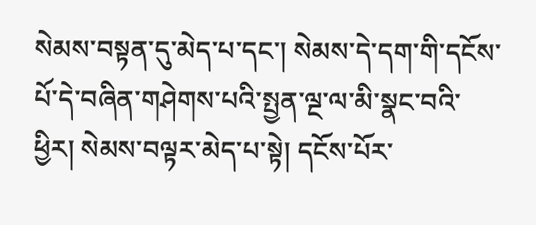སེམས་བསྟན་དུ་མེད་པ་དང་། སེམས་དེ་དག་གི་དངོས་པོ་དེ་བཞིན་གཤེགས་པའི་སྤྱན་ལྔ་ལ་མི་སྣང་བའི་ཕྱིར། སེམས་བལྟར་མེད་པ་སྟེ། དངོས་པོར་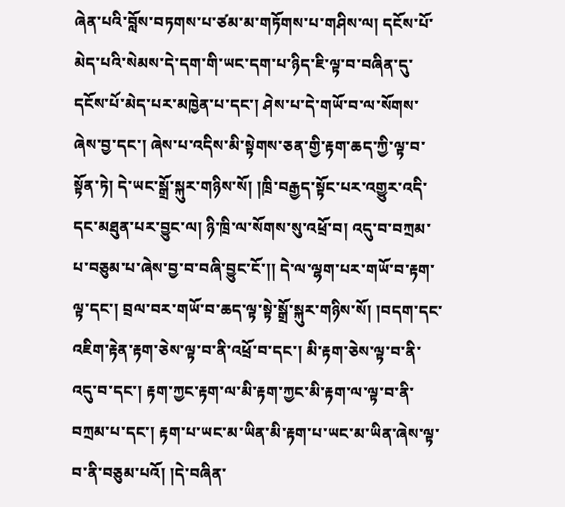ཞེན་པའི་བློས་བཏགས་པ་ཙམ་མ་གཏོགས་པ་གཤིས་ལ། དངོས་པོ་མེད་པའི་སེམས་དེ་དག་གི་ཡང་དག་པ་ཉིད་ཇི་ལྟ་བ་བཞིན་དུ་དངོས་པོ་མེད་པར་མཁྱེན་པ་དང་། ཤེས་པ་དེ་གཡོ་བ་ལ་སོགས་ཞེས་བྱ་དང་། ཞེས་པ་འདིས་མི་སྟེགས་ཅན་གྱི་རྟག་ཆད་ཀྱི་ལྟ་བ་སྟོན་ཏེ། དེ་ཡང་སྒྲོ་སྐུར་གཉིས་སོ། །ཁྲི་བརྒྱད་སྟོང་པར་འགྱུར་འདི་དང་མཐུན་པར་བྱུང་ལ། ཉི་ཁྲི་ལ་སོགས་སུ་འཕྲོ་བ། འདུ་བ་བཀྲམ་པ་བཅུམ་པ་ཞེས་བྱ་བ་བཞི་བྱུང་ངོ་།། དེ་ལ་ལྷག་པར་གཡོ་བ་རྟག་ལྟ་དང་། བྲལ་བར་གཡོ་བ་ཆད་ལྟ་སྟེ་སྒྲོ་སྐུར་གཉིས་སོ། །བདག་དང་འཇིག་རྟེན་རྟག་ཅེས་ལྟ་བ་ནི་འཕྲོ་བ་དང་། མི་རྟག་ཅེས་ལྟ་བ་ནི་འདུ་བ་དང་། རྟག་ཀྱང་རྟག་ལ་མི་རྟག་ཀྱང་མི་རྟག་ལ་ལྟ་བ་ནི་བཀྲམ་པ་དང་། རྟག་པ་ཡང་མ་ཡིན་མི་རྟག་པ་ཡང་མ་ཡིན་ཞེས་ལྟ་བ་ནི་བཅུམ་པའོ། །དེ་བཞིན་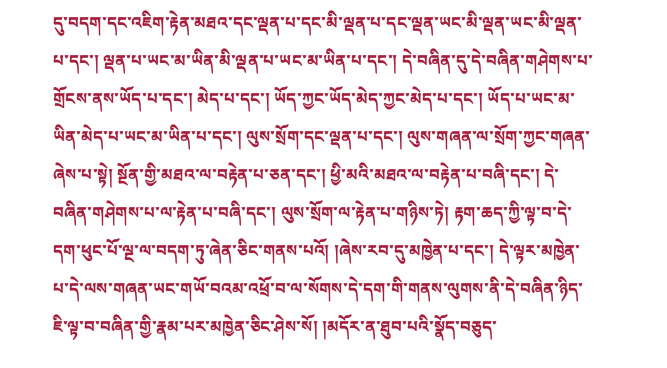དུ་བདག་དང་འཇིག་རྟེན་མཐའ་དང་ལྡན་པ་དང་མི་ལྡན་པ་དང་ལྡན་ཡང་མི་ལྡན་ཡང་མི་ལྡན་པ་དང་། ལྡན་པ་ཡང་མ་ཡིན་མི་ལྡན་པ་ཡང་མ་ཡིན་པ་དང་། དེ་བཞིན་དུ་དེ་བཞིན་གཤེགས་པ་གྲོངས་ནས་ཡོད་པ་དང་། མེད་པ་དང་། ཡོད་ཀྱང་ཡོད་མེད་ཀྱང་མེད་པ་དང་། ཡོད་པ་ཡང་མ་ཡིན་མེད་པ་ཡང་མ་ཡིན་པ་དང་། ལུས་སྲོག་དང་ལྡན་པ་དང་། ལུས་གཞན་ལ་སྲོག་ཀྱང་གཞན་ཞེས་པ་སྟེ། སྔོན་གྱི་མཐའ་ལ་བརྟེན་པ་ཅན་དང་། ཕྱི་མའི་མཐའ་ལ་བརྟེན་པ་བཞི་དང་། དེ་བཞིན་གཤེགས་པ་ལ་རྟེན་པ་བཞི་དང་། ལུས་སྲོག་ལ་རྟེན་པ་གཉིས་ཏེ། རྟག་ཆད་ཀྱི་ལྟ་བ་དེ་དག་ཕུང་པོ་ལྔ་ལ་བདག་ཏུ་ཞེན་ཅིང་གནས་པའོ། །ཞེས་རབ་དུ་མཁྱེན་པ་དང་། དེ་ལྟར་མཁྱེན་པ་དེ་ལས་གཞན་ཡང་གཡོ་བའམ་འཕྲོ་བ་ལ་སོགས་དེ་དག་གི་གནས་ལུགས་ནི་དེ་བཞིན་ཉིད་ཇི་ལྟ་བ་བཞིན་གྱི་རྣམ་པར་མཁྱེན་ཅིང་ཤེས་སོ། །མདོར་ན་ཐུབ་པའི་སྣོད་བཅུད་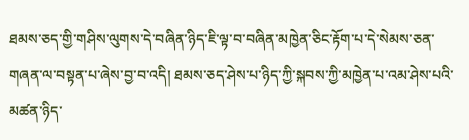ཐམས་ཅད་གྱི་གཤིས་ལུགས་དེ་བཞིན་ཉིད་ཇི་ལྟ་བ་བཞིན་མཁྱེན་ཅིང་རྟོག་པ་དེ་སེམས་ཅན་གཞན་ལ་བསྟན་པ་ཞེས་བྱ་བ་འདི། ཐམས་ཅད་ཤེས་པ་ཉིད་ཀྱི་སྐབས་ཀྱི་མཁྱེན་པ་འམ་ཤེས་པའི་མཚན་ཉིད་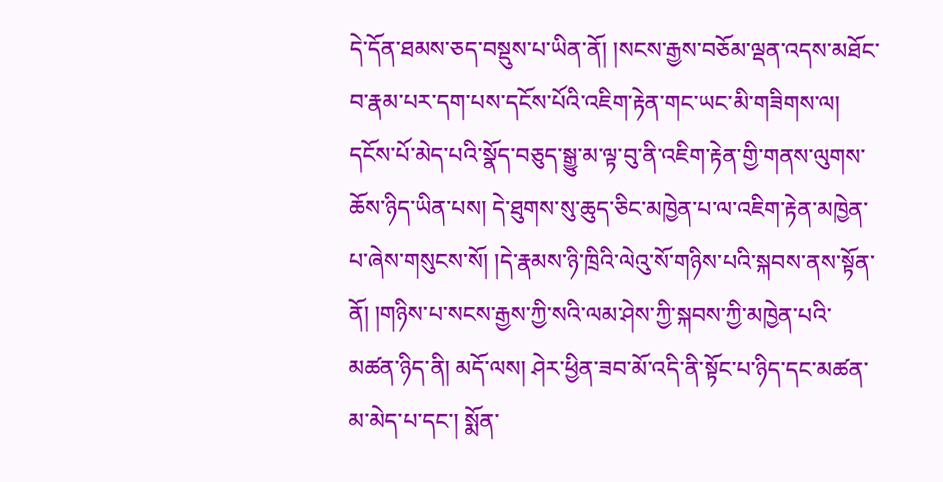དེ་དོན་ཐམས་ཅད་བསྡུས་པ་ཡིན་ནོ། །སངས་རྒྱས་བཅོམ་ལྡན་འདས་མཐོང་བ་རྣམ་པར་དག་པས་དངོས་པོའི་འཇིག་རྟེན་གང་ཡང་མི་གཟིགས་ལ། དངོས་པོ་མེད་པའི་སྣོད་བཅུད་སྒྱུ་མ་ལྟ་བུ་ནི་འཇིག་རྟེན་གྱི་གནས་ལུགས་ཆོས་ཉིད་ཡིན་པས། དེ་ཐུགས་སུ་ཆུད་ཅིང་མཁྱེན་པ་ལ་འཇིག་རྟེན་མཁྱེན་པ་ཞེས་གསུངས་སོ། །དེ་རྣམས་ཉི་ཁྲིའི་ལེའུ་སོ་གཉིས་པའི་སྐབས་ནས་སྟོན་ནོ། །གཉིས་པ་སངས་རྒྱས་ཀྱི་སའི་ལམ་ཤེས་ཀྱི་སྐབས་ཀྱི་མཁྱེན་པའི་མཚན་ཉིད་ནི། མདོ་ལས། ཤེར་ཕྱིན་ཟབ་མོ་འདི་ནི་སྟོང་པ་ཉིད་དང་མཚན་མ་མེད་པ་དང་། སྨོན་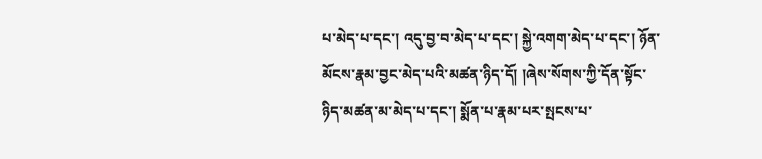པ་མེད་པ་དང་། འདུ་བྱ་བ་མེད་པ་དང་། སྐྱེ་འགག་མེད་པ་དང་། ཉོན་མོངས་རྣམ་བྱང་མེད་པའི་མཚན་ཉིད་དོ། །ཞེས་སོགས་ཀྱི་དོན་སྟོང་ཉིད་མཚན་མ་མེད་པ་དང་། སྨོན་པ་རྣམ་པར་སྤངས་པ་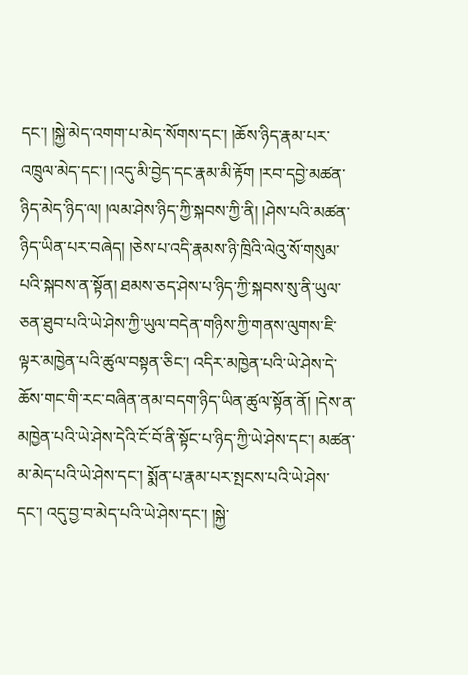དང་། །སྐྱེ་མེད་འགག་པ་མེད་སོགས་དང་། །ཆོས་ཉིད་རྣམ་པར་འཁྲུལ་མེད་དང་། །འདུ་མི་བྱེད་དང་རྣམ་མི་རྟོག །རབ་དབྱེ་མཚན་ཉིད་མེད་ཉིད་ལ། །ལམ་ཤེས་ཉིད་ཀྱི་སྐབས་ཀྱི་ནི། །ཤེས་པའི་མཚན་ཉིད་ཡིན་པར་བཞེད། །ཅེས་པ་འདི་རྣམས་ཉི་ཁྲིའི་ལེའུ་སོ་གསུམ་པའི་སྐབས་ན་སྟོན། ཐམས་ཅད་ཤེས་པ་ཉིད་ཀྱི་སྐབས་སུ་ནི་ཡུལ་ཅན་ཐུབ་པའི་ཡེ་ཤེས་ཀྱི་ཡུལ་བདེན་གཉིས་ཀྱི་གནས་ལུགས་ཇི་ལྟར་མཁྱེན་པའི་ཚུལ་བསྟན་ཅིང་། འདིར་མཁྱེན་པའི་ཡེ་ཤེས་དེ་ཆོས་གང་གི་རང་བཞིན་ནམ་བདག་ཉིད་ཡིན་ཚུལ་སྟོན་ནོ། །དེས་ན་མཁྱེན་པའི་ཡེ་ཤེས་དེའི་ངོ་བོ་ནི་སྟོང་པ་ཉིད་ཀྱི་ཡེ་ཤེས་དང་། མཚན་མ་མེད་པའི་ཡེ་ཤེས་དང་། སྨོན་པ་རྣམ་པར་སྤངས་པའི་ཡེ་ཤེས་དང་། འདུ་བྱ་བ་མེད་པའི་ཡེ་ཤེས་དང་། །སྐྱེ་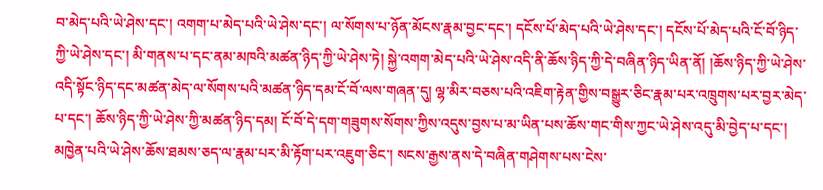བ་མེད་པའི་ཡེ་ཤེས་དང་། འགག་པ་མེད་པའི་ཡེ་ཤེས་དང་། ལ་སོགས་པ་ཉོན་མོངས་རྣམ་བྱང་དང་། དངོས་པོ་མེད་པའི་ཡེ་ཤེས་དང་། དངོས་པོ་མེད་པའི་ངོ་བོ་ཉིད་ཀྱི་ཡེ་ཤེས་དང་། མི་གནས་པ་དང་ནམ་མཁའི་མཚན་ཉིད་ཀྱི་ཡེ་ཤེས་ཏེ། སྐྱེ་འགག་མེད་པའི་ཡེ་ཤེས་འདི་ནི་ཆོས་ཉིད་ཀྱི་དེ་བཞིན་ཉིད་ཡིན་ནོ། །ཆོས་ཉིད་ཀྱི་ཡེ་ཤེས་འདི་སྟོང་ཉིད་དང་མཚན་མེད་ལ་སོགས་པའི་མཚན་ཉིད་དམ་ངོ་བོ་ལས་གཞན་དུ། ལྷ་མིར་བཅས་པའི་འཇིག་རྟེན་གྱིས་བསྒྱུར་ཅིང་རྣམ་པར་འཁྲུགས་པར་བྱར་མེད་པ་དང་། ཆོས་ཉིད་ཀྱི་ཡེ་ཤེས་ཀྱི་མཚན་ཉིད་དམ། ངོ་བོ་དེ་དག་གཟུགས་སོགས་ཀྱིས་འདུས་བྱས་པ་མ་ཡིན་པས་ཆོས་གང་གིས་ཀྱང་ཡེ་ཤེས་འདུ་མི་བྱེད་པ་དང་། མཁྱེན་པའི་ཡེ་ཤེས་ཆོས་ཐམས་ཅད་ལ་རྣམ་པར་མི་རྟོག་པར་འཇུག་ཅིང་། སངས་རྒྱས་ནས་དེ་བཞིན་གཤེགས་པས་ངེས་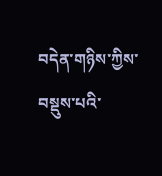བདེན་གཉིས་ཀྱིས་བསྡུས་པའི་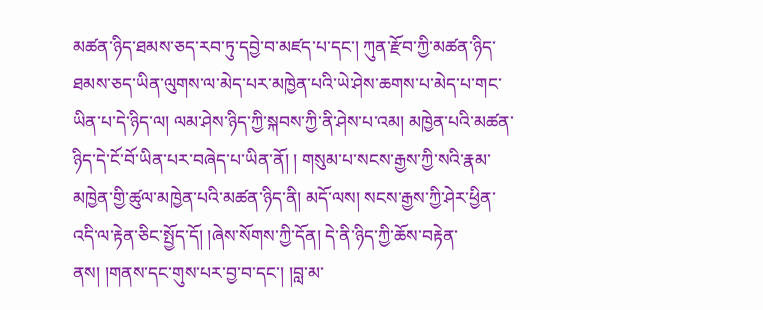མཚན་ཉིད་ཐམས་ཅད་རབ་ཏུ་དབྱེ་བ་མཛད་པ་དང་། ཀུན་རྫོབ་ཀྱི་མཚན་ཉིད་ཐམས་ཅད་ཡིན་ལུགས་ལ་མེད་པར་མཁྱེན་པའི་ཡེ་ཤེས་ཆགས་པ་མེད་པ་གང་ཡིན་པ་དེ་ཉིད་ལ། ལམ་ཤེས་ཉིད་ཀྱི་སྐབས་ཀྱི་ནི་ཤེས་པ་འམ། མཁྱེན་པའི་མཚན་ཉིད་དེ་ངོ་བོ་ཡིན་པར་བཞེད་པ་ཡིན་ནོ། ། གསུམ་པ་སངས་རྒྱས་ཀྱི་སའི་རྣམ་མཁྱེན་གྱི་ཚུལ་མཁྱེན་པའི་མཚན་ཉིད་ནི། མདོ་ལས། སངས་རྒྱས་ཀྱི་ཤེར་ཕྱིན་འདི་ལ་རྟེན་ཅིང་སྤྱོད་དོ། །ཞེས་སོགས་ཀྱི་དོན། དེ་ནི་ཉིད་ཀྱི་ཆོས་བརྟེན་ནས། །གནས་དང་གུས་པར་བྱ་བ་དང་། །བླ་མ་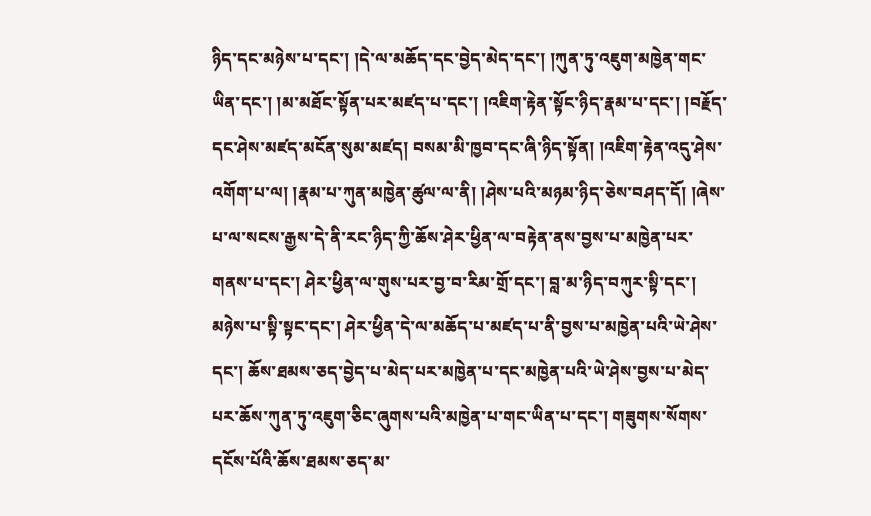ཉིད་དང་མཉེས་པ་དང་། །དེ་ལ་མཆོད་དང་བྱེད་མེད་དང་། །ཀུན་ཏུ་འཇུག་མཁྱེན་གང་ཡིན་དང་། །མ་མཐོང་སྟོན་པར་མཛད་པ་དང་། །འཇིག་རྟེན་སྟོང་ཉིད་རྣམ་པ་དང་། །བརྗོད་དང་ཤེས་མཛད་མངོན་སུམ་མཛད། བསམ་མི་ཁྱབ་དང་ཞི་ཉིད་སྟོན། །འཇིག་རྟེན་འདུ་ཤེས་འགོག་པ་ལ། །རྣམ་པ་ཀུན་མཁྱེན་ཚུལ་ལ་ནི། །ཤེས་པའི་མཉམ་ཉིད་ཅེས་བཤད་དོ། །ཞེས་པ་ལ་སངས་རྒྱས་དེ་ནི་རང་ཉིད་ཀྱི་ཆོས་ཤེར་ཕྱིན་ལ་བརྟེན་ནས་བྱས་པ་མཁྱེན་པར་གནས་པ་དང་། ཤེར་ཕྱིན་ལ་གུས་པར་བྱ་བ་རིམ་གྲོ་དང་། བླ་མ་ཉིད་བཀུར་སྟི་དང་། མཉེས་པ་སྟི་སྟང་དང་། ཤེར་ཕྱིན་དེ་ལ་མཆོད་པ་མཛད་པ་ནི་བྱས་པ་མཁྱེན་པའི་ཡེ་ཤེས་དང་། ཆོས་ཐམས་ཅད་བྱེད་པ་མེད་པར་མཁྱེན་པ་དང་མཁྱེན་པའི་ཡེ་ཤེས་བྱས་པ་མེད་པར་ཆོས་ཀུན་ཏུ་འཇུག་ཅིང་ཞུགས་པའི་མཁྱེན་པ་གང་ཡིན་པ་དང་། གཟུགས་སོགས་དངོས་པོའི་ཆོས་ཐམས་ཅད་མ་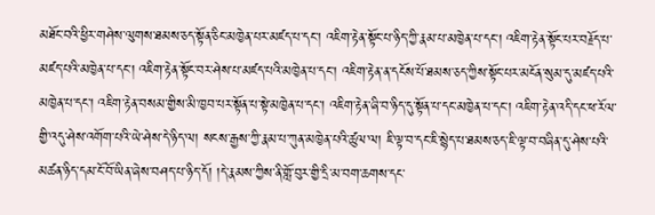མཐོང་བའི་ཕྱིར་གཤེས་ལུགས་ཐམས་ཅད་སྟོན་ཅིང་མཁྱེན་པར་མཛད་པ་དང་། འཇིག་རྟེན་སྟོང་པ་ཉིད་ཀྱི་རྣམ་པ་མཁྱེན་པ་དང་། འཇིག་རྟེན་སྟོང་པར་བརྗོད་པ་མཛད་པའི་མཁྱེན་པ་དང་། འཇིག་རྟེན་སྟོང་བར་ཤེས་པ་མཛད་པའི་མཁྱེན་པ་དང་། འཇིག་རྟེན་ན་དངོས་པོ་ཐམས་ཅད་ཀྱིས་སྟོང་པར་མངོན་སུམ་དུ་མཛད་པའི་མཁྱེན་པ་དང་། འཇིག་རྟེན་བསམ་གྱིས་མི་ཁྱབ་པར་སྟོན་པ་སྟེ་མཁྱེན་པ་དང་། འཇིག་རྟེན་ཞི་བ་ཉིད་དུ་སྟོན་པ་དང་མཁྱེན་པ་དང་། འཇིག་རྟེན་འདི་དང་ཕ་རོལ་གྱི་འདུ་ཤེས་འགོག་པའི་ཡེ་ཤེས་དེ་ཉིད་ལ། སངས་རྒྱས་ཀྱི་རྣམ་པ་ཀུན་མཁྱེན་པའི་ཚུལ་ལ། ཇི་ལྟ་བ་དང་ཇི་སྙེད་པ་ཐམས་ཅད་ཇི་ལྟ་བ་བཞིན་དུ་ཤེས་པའི་མཚན་ཉིད་དམ་ངོ་བོ་ཡིན་ཞེས་བཤད་པ་ཉིད་དོ། །དེ་རྣམས་ཀྱིས་ནི་གློ་བུར་གྱི་དྲི་མ་བག་ཆགས་དང་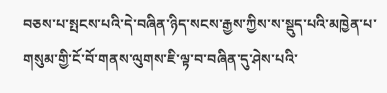བཅས་པ་སྤངས་པའི་དེ་བཞིན་ཉིད་སངས་རྒྱས་ཀྱིས་ས་སྡུད་པའི་མཁྱེན་པ་གསུམ་གྱི་ངོ་བོ་གནས་ལུགས་ཇི་ལྟ་བ་བཞིན་དུ་ཤེས་པའི་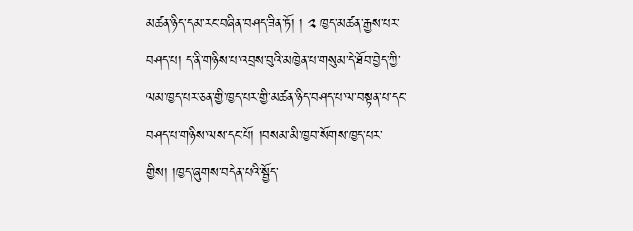མཚན་ཉིད་དམ་རང་བཞིན་བཤད་ཟིན་ཏོ། ། ༢ ཁྱད་མཚན་རྒྱས་པར་བཤད་པ། ད་ནི་གཉིས་པ་འབྲས་བུའི་མཁྱེན་པ་གསུམ་དེ་ཐོབ་བྱེད་ཀྱི་ལམ་ཁྱད་པར་ཅན་གྱི་ཁྱད་པར་གྱི་མཚན་ཉིད་བཤད་པ་ལ་བསྟན་པ་དང་བཤད་པ་གཉིས་ལས་དང་པོ། །བསམ་མི་ཁྱབ་སོགས་ཁྱད་པར་གྱིས། །ཁྱད་ཞུགས་བདེན་པའི་སྦྱོད་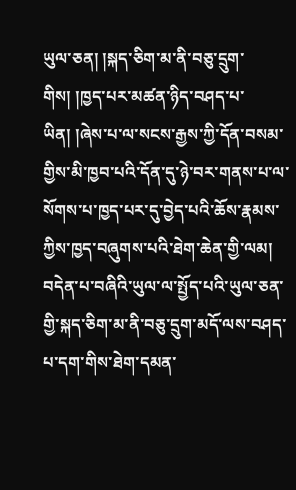ཡུལ་ཅན། །སྐད་ཅིག་མ་ནི་བཅུ་དྲུག་གིས། །ཁྱད་པར་མཚན་ཉིད་བཤད་པ་ཡིན། །ཞེས་པ་ལ་སངས་རྒྱས་ཀྱི་དོན་བསམ་གྱིས་མི་ཁྱབ་པའི་དོན་དུ་ཉེ་བར་གནས་པ་ལ་སོགས་པ་ཁྱད་པར་དུ་བྱེད་པའི་ཆོས་རྣམས་ཀྱིས་ཁྱད་བཞུགས་པའི་ཐེག་ཆེན་གྱི་ལམ། བདེན་པ་བཞིའི་ཡུལ་ལ་སྤྱོད་པའི་ཡུལ་ཅན་གྱི་སྐད་ཅིག་མ་ནི་བཅུ་དྲུག་མདོ་ལས་བཤད་པ་དག་གིས་ཐེག་དམན་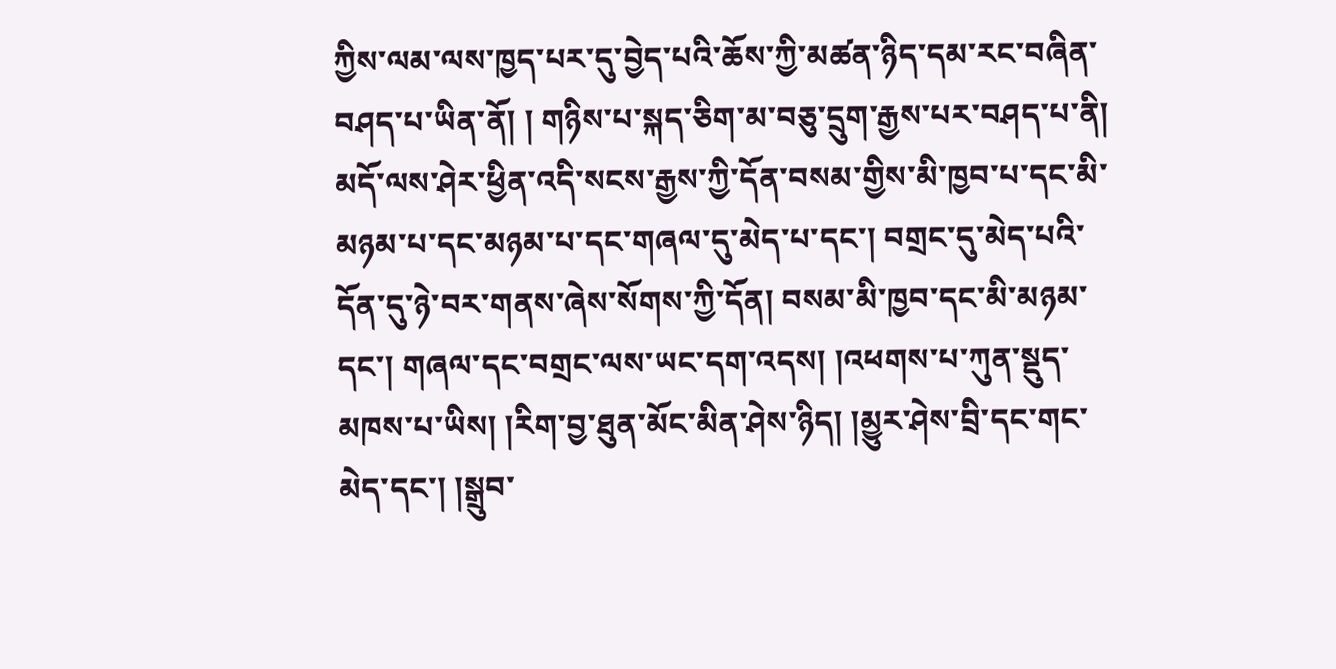ཀྱིས་ལམ་ལས་ཁྱད་པར་དུ་བྱེད་པའི་ཆོས་ཀྱི་མཚན་ཉིད་དམ་རང་བཞིན་བཤད་པ་ཡིན་ནོ། ། གཉིས་པ་སྐད་ཅིག་མ་བཅུ་དྲུག་རྒྱས་པར་བཤད་པ་ནི། མདོ་ལས་ཤེར་ཕྱིན་འདི་སངས་རྒྱས་ཀྱི་དོན་བསམ་གྱིས་མི་ཁྱབ་པ་དང་མི་མཉམ་པ་དང་མཉམ་པ་དང་གཞལ་དུ་མེད་པ་དང་། བགྲང་དུ་མེད་པའི་དོན་དུ་ཉེ་བར་གནས་ཞེས་སོགས་ཀྱི་དོན། བསམ་མི་ཁྱབ་དང་མི་མཉམ་དང་། གཞལ་དང་བགྲང་ལས་ཡང་དག་འདས། །འཕགས་པ་ཀུན་སྡུད་མཁས་པ་ཡིས། །རིག་བྱ་ཐུན་མོང་མིན་ཤེས་ཉིད། །མྱུར་ཤེས་བྲི་དང་གང་མེད་དང་། །སྒྲུབ་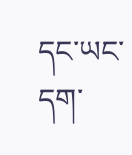དང་ཡང་དག་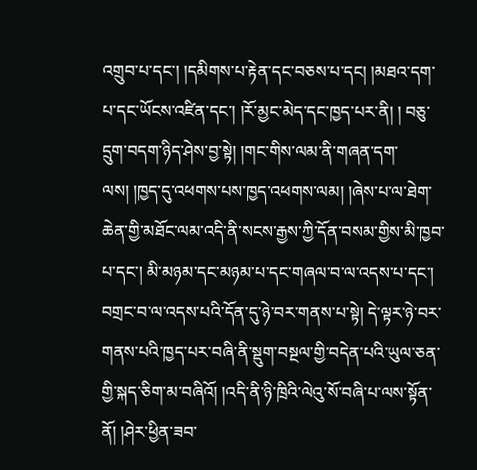འགྲུབ་པ་དང་། །དམིགས་པ་རྟེན་དང་བཅས་པ་དང། །མཐའ་དག་པ་དང་ཡོངས་འཛིན་དང་། །རོ་མྱང་མེད་དང་ཁྱད་པར་ནི། ། བཅུ་དྲུག་བདག་ཉིད་ཤེས་བྱ་སྟེ། །གང་གིས་ལམ་ནི་གཞན་དག་ལས། །ཁྱད་དུ་འཕགས་པས་ཁྱད་འཕགས་ལམ། །ཞེས་པ་ལ་ཐེག་ཆེན་གྱི་མཐོང་ལམ་འདི་ནི་སངས་རྒྱས་ཀྱི་དོན་བསམ་གྱིས་མི་ཁྱབ་པ་དང་། མི་མཉམ་དང་མཉམ་པ་དང་གཞལ་བ་ལ་འདས་པ་དང་། བགྲང་བ་ལ་འདས་པའི་དོན་དུ་ཉེ་བར་གནས་པ་སྟེ། དེ་ལྟར་ཉེ་བར་གནས་པའི་ཁྱད་པར་བཞི་ནི་སྡུག་བསྔལ་གྱི་བདེན་པའི་ཡུལ་ཅན་གྱི་སྐད་ཅིག་མ་བཞིའོ། །འདི་ནི་ཉི་ཁྲིའི་ལེའུ་སོ་བཞི་པ་ལས་སྟོན་ནོ། །ཤེར་ཕྱིན་ཟབ་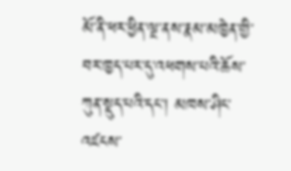མོ་ནི་ཕར་ཕྱིན་ལྔ་ནས་རྣམ་མཁྱེན་གྱི་བར་ཁྱད་པར་དུ་འཕགས་པའི་ཆོས་ཀུན་སྡུད་པའི་དང་། མཁས་ཤིང་འཛངས་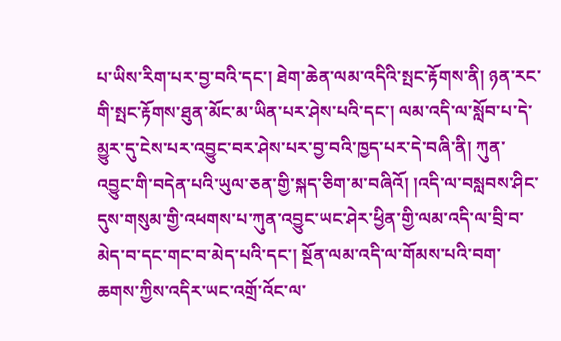པ་ཡིས་རིག་པར་བྱ་བའི་དང་། ཐེག་ཆེན་ལམ་འདིའི་སྤང་རྟོགས་ནི། ཉན་རང་གི་སྤང་རྟོགས་ཐུན་མོང་མ་ཡིན་པར་ཤེས་པའི་དང་། ལམ་འདི་ལ་སློབ་པ་དེ་མྱུར་དུ་ངེས་པར་འབྱུང་བར་ཤེས་པར་བྱ་བའི་ཁྱད་པར་དེ་བཞི་ནི། ཀུན་འབྱུང་གི་བདེན་པའི་ཡུལ་ཅན་གྱི་སྐད་ཅིག་མ་བཞིའོ། །འདི་ལ་བསླབས་ཤིང་དུས་གསུམ་གྱི་འཕགས་པ་ཀུན་འབྱུང་ཡང་ཤེར་ཕྱིན་གྱི་ལམ་འདི་ལ་བྲི་བ་མེད་བ་དང་གང་བ་མེད་པའི་དང་། སྔོན་ལམ་འདི་ལ་གོམས་པའི་བག་ཆགས་ཀྱིས་འདིར་ཡང་འགྲོ་འོང་ལ་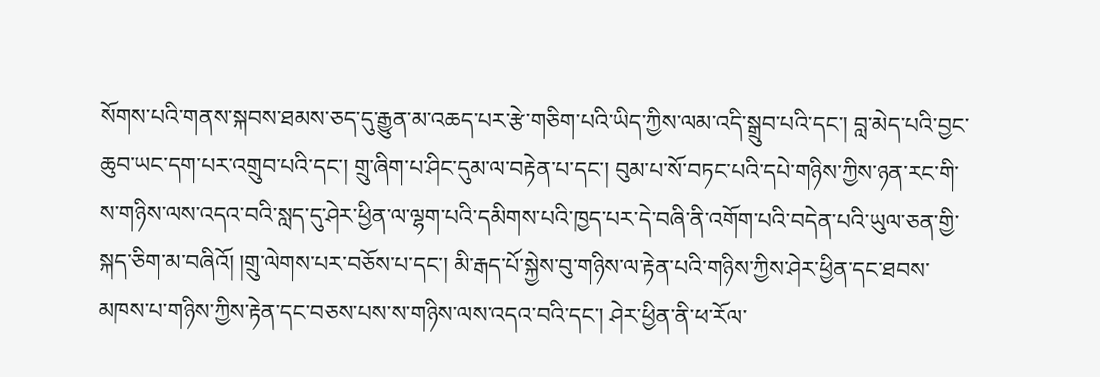སོགས་པའི་གནས་སྐབས་ཐམས་ཅད་དུ་རྒྱུན་མ་འཆད་པར་རྩེ་གཅིག་པའི་ཡིད་ཀྱིས་ལམ་འདི་སྒྲུབ་པའི་དང་། བླ་མེད་པའི་བྱང་ཆུབ་ཡང་དག་པར་འགྲུབ་པའི་དང་། གྲུ་ཞིག་པ་ཤིང་དུམ་ལ་བརྟེན་པ་དང་། བུམ་པ་སོ་བཏང་པའི་དཔེ་གཉིས་ཀྱིས་ཉན་རང་གི་ས་གཉིས་ལས་འདའ་བའི་སླད་དུ་ཤེར་ཕྱིན་ལ་ལྷག་པའི་དམིགས་པའི་ཁྱད་པར་དེ་བཞི་ནི་འགོག་པའི་བདེན་པའི་ཡུལ་ཅན་གྱི་སྐད་ཅིག་མ་བཞིའོ། །གྲུ་ལེགས་པར་བཅོས་པ་དང་། མི་རྒད་པོ་སྐྱེས་བུ་གཉིས་ལ་རྟེན་པའི་གཉིས་ཀྱིས་ཤེར་ཕྱིན་དང་ཐབས་མཁས་པ་གཉིས་ཀྱིས་རྟེན་དང་བཅས་པས་ས་གཉིས་ལས་འདའ་བའི་དང་། ཤེར་ཕྱིན་ནི་ཕ་རོལ་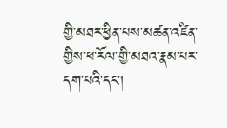གྱི་མཐར་ཕྱིན་པས་མཚན་འཛིན་གྱིས་ཕ་རོལ་གྱི་མཐའ་རྣམ་པར་དག་པའི་དང་།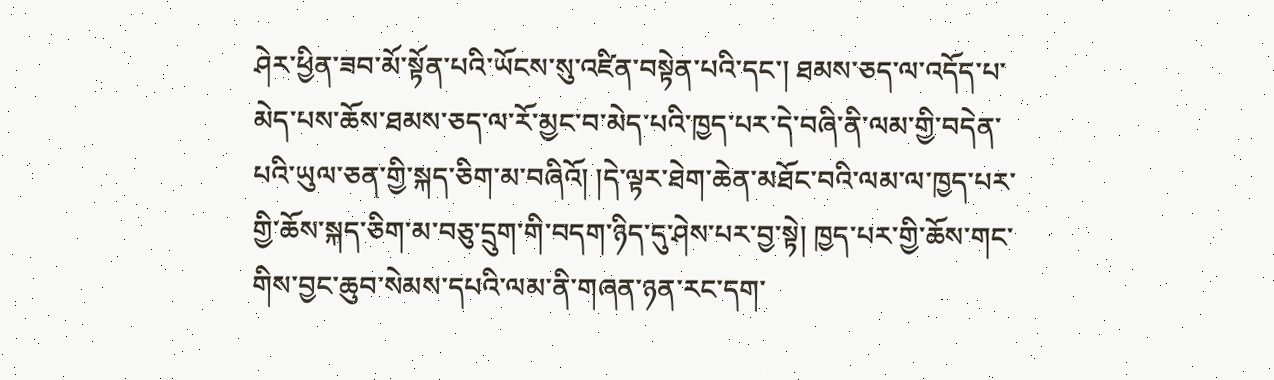ཤེར་ཕྱིན་ཟབ་མོ་སྟོན་པའི་ཡོངས་སུ་འཛིན་བསྟེན་པའི་དང་། ཐམས་ཅད་ལ་འདོད་པ་མེད་པས་ཆོས་ཐམས་ཅད་ལ་རོ་མྱང་བ་མེད་པའི་ཁྱད་པར་དེ་བཞི་ནི་ལམ་གྱི་བདེན་པའི་ཡུལ་ཅན་གྱི་སྐད་ཅིག་མ་བཞིའོ། །དེ་ལྟར་ཐེག་ཆེན་མཐོང་བའི་ལམ་ལ་ཁྱད་པར་གྱི་ཆོས་སྐད་ཅིག་མ་བཅུ་དྲུག་གི་བདག་ཉིད་དུ་ཤེས་པར་བྱ་སྟེ། ཁྱད་པར་གྱི་ཆོས་གང་གིས་བྱང་ཆུབ་སེམས་དཔའི་ལམ་ནི་གཞན་ཉན་རང་དག་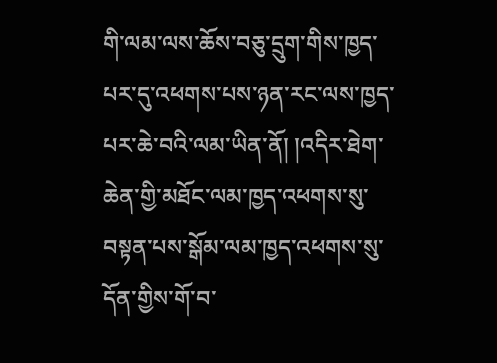གི་ལམ་ལས་ཆོས་བཅུ་དྲུག་གིས་ཁྱད་པར་དུ་འཕགས་པས་ཉན་རང་ལས་ཁྱད་པར་ཆེ་བའི་ལམ་ཡིན་ནོ། །འདིར་ཐེག་ཆེན་གྱི་མཐོང་ལམ་ཁྱད་འཕགས་སུ་བསྟན་པས་སྒོམ་ལམ་ཁྱད་འཕགས་སུ་དོན་གྱིས་གོ་བ་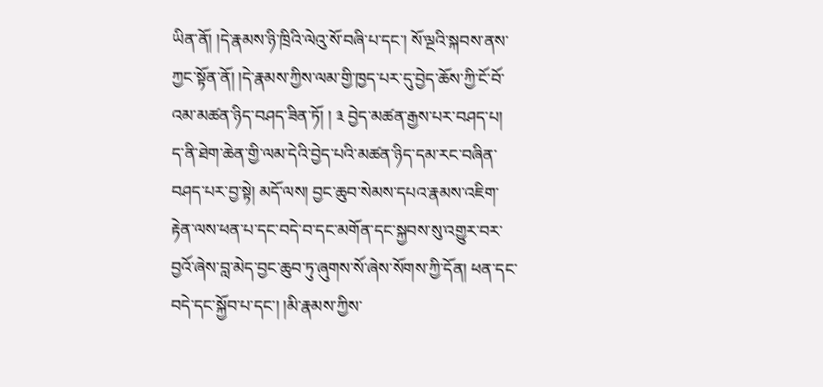ཡིན་ནོ། །དེ་རྣམས་ཉི་ཁྲིའི་ལེའུ་སོ་བཞི་པ་དང་། སོ་ལྔའི་སྐབས་ནས་ཀྱང་སྟོན་ནོ། །དེ་རྣམས་ཀྱིས་ལམ་གྱི་ཁྱད་པར་དུ་བྱེད་ཆོས་ཀྱི་ངོ་བོ་འམ་མཚན་ཉིད་བཤད་ཟིན་ཏོ། ། ༣ བྱེད་མཚན་རྒྱས་པར་བཤད་པ། ད་ནི་ཐེག་ཆེན་གྱི་ལམ་དེའི་བྱེད་པའི་མཚན་ཉིད་དམ་རང་བཞིན་བཤད་པར་བྱ་སྟེ། མདོ་ལས། བྱང་ཆུབ་སེམས་དཔའ་རྣམས་འཇིག་རྟེན་ལས་ཕན་པ་དང་བདེ་བ་དང་མགོན་དང་སྐྱབས་སུ་འགྱུར་བར་བྱའོ་ཞེས་བླ་མེད་བྱང་ཆུབ་ཏུ་ཞུགས་སོ་ཞེས་སོགས་ཀྱི་དོན། ཕན་དང་བདེ་དང་སྐྱོབ་པ་དང་། །མི་རྣམས་ཀྱིས་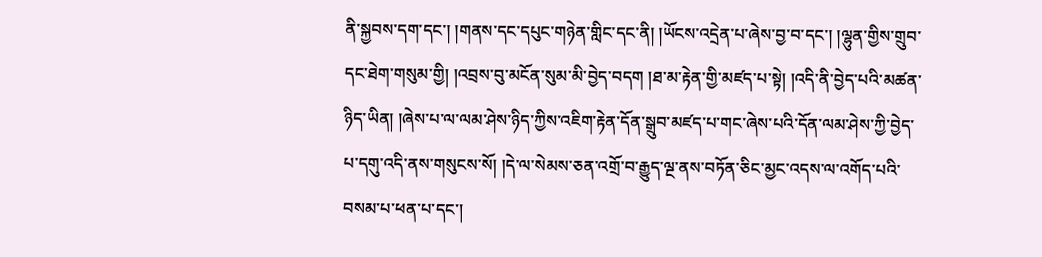ནི་སྐྱབས་དག་དང་། །གནས་དང་དཔུང་གཉེན་གླིང་དང་ནི། །ཡོངས་འདྲེན་པ་ཞེས་བྱ་བ་དང་། །ལྷུན་གྱིས་གྲུབ་དང་ཐེག་གསུམ་གྱི། །འབྲས་བུ་མངོན་སུམ་མི་བྱེད་བདག །ཐ་མ་རྟེན་གྱི་མཛད་པ་སྟེ། །འདི་ནི་བྱེད་པའི་མཚན་ཉིད་ཡིན། །ཞེས་པ་ལ་ལམ་ཤེས་ཉིད་ཀྱིས་འཇིག་རྟེན་དོན་སྒྲུབ་མཛད་པ་གང་ཞེས་པའི་དོན་ལམ་ཤེས་ཀྱི་བྱེད་པ་དགུ་འདི་ནས་གསུངས་སོ། །དེ་ལ་སེམས་ཅན་འགྲོ་བ་རྒྱུད་ལྔ་ནས་བཏོན་ཅིང་མྱང་འདས་ལ་འགོད་པའི་བསམ་པ་ཕན་པ་དང་།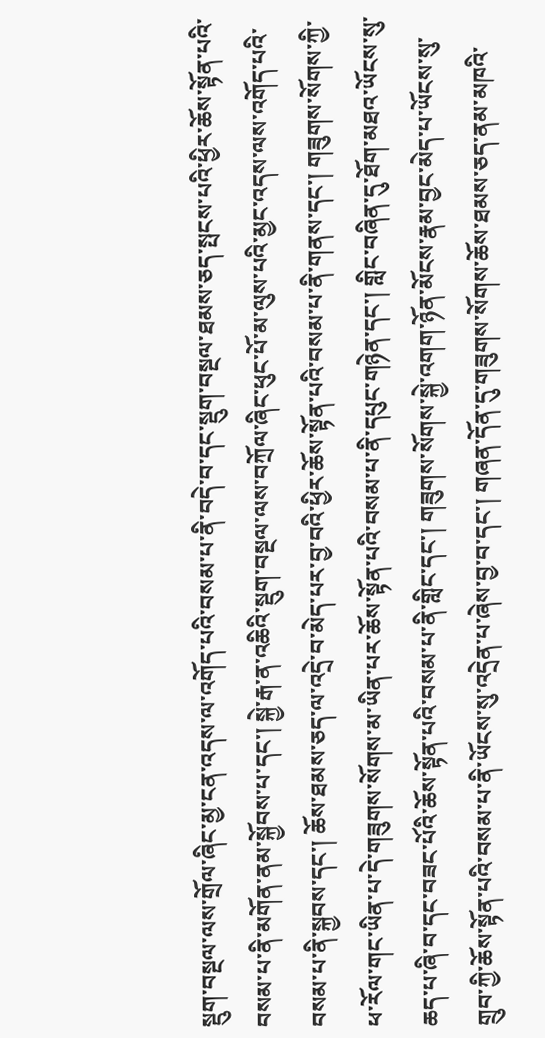སྡུག་བསྔལ་ལས་གྲོལ་ཞིང་མྱ་ངན་འདས་ལ་འགོད་པའི་བསམ་པ་ནི་བདེ་བ་དང་སྡུག་བསྔལ་ཐམས་ཅད་སྤངས་པའི་ཕྱིར་ཆོས་སྟོན་པའི་བསམ་པ་ནི་མགོན་ནམ་སྐྱོབས་པ་དང་། སྐྱེ་རྒ་ན་འཆིའི་སྡུག་བསྔལ་ལས་བཀྲོལ་ཞིང་ཕུང་པོ་མ་ལུས་པའི་མྱང་འདས་ལས་འགོད་པའི་བསམ་པ་ནི་སྐྱབས་དང་། ཆོས་ཐམས་ཅད་ལ་འདྲེ་བ་མེད་པར་བྱ་བའི་ཕྱིར་ཆོས་སྟོན་པའི་བསམ་པ་ནི་གནས་དང་། གཟུགས་སོགས་ཀྱི་ཕ་རོལ་གང་ཡིན་པ་དེ་གཟུགས་སོགས་མ་ཡིན་པར་ཆོས་སྟོན་པའི་བསམ་པ་ནི་དཔུང་གཉེན་དང་། གླིང་བཞིན་དུ་ཐོག་མཐའ་ཡོངས་སུ་ཆད་པ་ཞི་བ་དང་བཟང་པོའི་ཆོས་སྟོན་པའི་བསམ་པ་ནི་གླིང་དང་། གཟུགས་སོགས་སྐྱེ་འགག་ཉོན་མོངས་རྣམ་བྱང་མེད་པ་ཡོངས་སུ་གྲུབ་ཀྱི་ཆོས་སྟོན་པའི་བསམ་པ་ནི་ཡོངས་སུ་འདྲེན་པ་ཞེས་བྱ་བ་དང་། གཞན་དོན་དུ་གཟུགས་སོགས་ཆོས་ཐམས་ཅད་ནམ་མཁའི་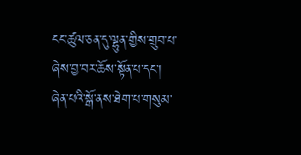ངང་ཚུལ་ཅན་དུ་ལྷུན་གྱིས་གྲུབ་པ་ཞེས་བྱ་བར་ཆོས་སྟོན་པ་དང་། ཞེན་པའི་སྒོ་ནས་ཐེག་པ་གསུམ་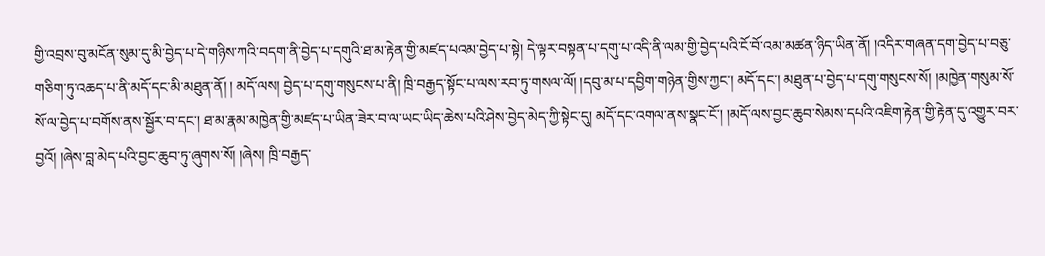གྱི་འབྲས་བུ་མངོན་སུམ་དུ་མི་བྱེད་པ་དེ་གཉིས་ཀའི་བདག་ནི་བྱེད་པ་དགུའི་ཐ་མ་རྟེན་གྱི་མཛད་པའམ་བྱེད་པ་སྟེ། དེ་ལྟར་བསྟན་པ་དགུ་པ་འདི་ནི་ལམ་གྱི་བྱེད་པའི་ངོ་བོ་འམ་མཚན་ཉིད་ཡིན་ནོ། །འདིར་གཞན་དག་བྱེད་པ་བཅུ་གཅིག་ཏུ་འཆད་པ་ནི་མདོ་དང་མི་མཐུན་ནོ། ། མདོ་ལས། བྱེད་པ་དགུ་གསུངས་པ་ནི། ཁྲི་བརྒྱད་སྟོང་པ་ལས་རབ་ཏུ་གསལ་ལོ། །དབུ་མ་པ་དབྱིག་གཉེན་གྱིས་ཀྱང་། མདོ་དང་། མཐུན་པ་བྱེད་པ་དགུ་གསུངས་སོ། །མཁྱེན་གསུམ་སོ་སོ་ལ་བྱེད་པ་བགོས་ནས་སྦྱོར་བ་དང་། ཐ་མ་རྣམ་མཁྱེན་གྱི་མཛད་པ་ཡིན་ཟེར་བ་ལ་ཡང་ཡིད་ཆེས་པའི་ཤེས་བྱེད་མེད་ཀྱི་སྟེང་དུ། མདོ་དང་འགལ་ནས་སྣང་ངོ་། །མདོ་ལས་བྱང་ཆུབ་སེམས་དཔའི་འཇིག་རྟེན་གྱི་རྟེན་དུ་འགྱུར་བར་བྱའོ། །ཞེས་བླ་མེད་པའི་བྱང་ཆུབ་ཏུ་ཞུགས་སོ། །ཞེས། ཁྲི་བརྒྱད་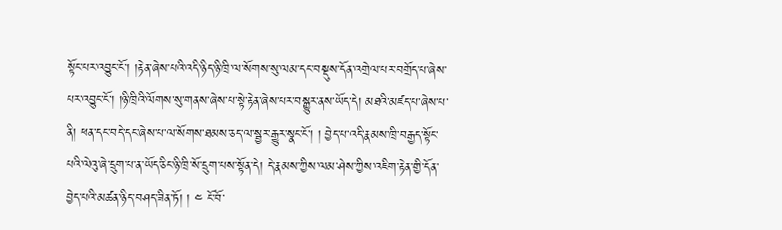སྟོང་པར་འབྱུང་ངོ་། །རྟེན་ཞེས་པའི་འདི་ཉིད་ཉི་ཁྲི་ལ་སོགས་སུ་ལམ་དང་བསྡུས་དོན་འགྲེལ་པར་བགྲོད་པ་ཞེས་པར་འབྱུང་ངོ་། །ཉི་ཁྲིའི་ལོགས་སུ་གནས་ཞེས་པ་སྟེ་རྟེན་ཞེས་པར་བསྒྱུར་ནས་ཡོད་དེ། མཐའི་མཛད་པ་ཞེས་པ་ནི། ཕན་དང་བདེ་དང་ཞེས་པ་ལ་སོགས་ཐམས་ཅད་ལ་སྦྱར་རྒྱུར་སྣང་ངོ་། ། བྱེད་པ་འདི་རྣམས་ཁྲི་བརྒྱད་སྟོང་པའི་ལེའུ་ཞེ་དྲུག་པ་ན་ཡོད་ཅིང་ཉི་ཁྲི་སོ་དྲུག་པས་སྟོན་དེ། དེ་རྣམས་ཀྱིས་ལམ་ཤེས་ཀྱིས་འཇིག་རྟེན་གྱི་དོན་བྱེད་པའི་མཚན་ཉིད་བཤད་ཟིན་ཏོ། ། ༤ ངོ་བོ་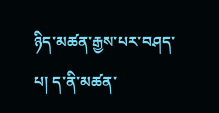ཉིད་མཚན་རྒྱས་པར་བཤད་པ། ད་ནི་མཚན་